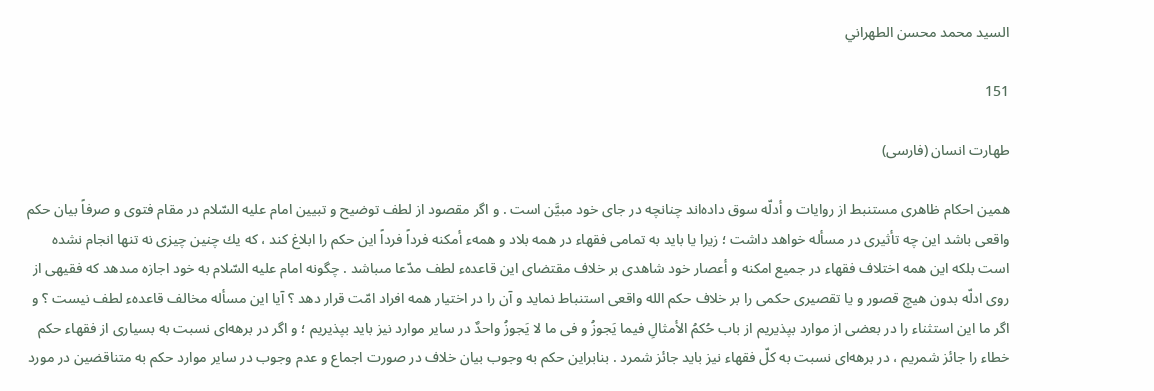السيد محمد محسن الطهراني

151

طهارت انسان (فارسى)

همين احكام ظاهرى مستنبط از روايات و أدلّه سوق داده‌اند چنانچه در جاى خود مبيَّن است . و اگر مقصود از لطف توضيح و تبيين امام عليه السّلام در مقام فتوى و صرفاً بيان حكم واقعى باشد اين چه تأثيرى در مسأله خواهد داشت ؛ زيرا يا بايد به تمامى فقهاء در همه بلاد و همهء أمكنه فرداً فرداً اين حكم را ابلاغ كند ، كه يك چنين چيزى نه تنها انجام نشده است بلكه اين همه اختلاف فقهاء در جميع امكنه و أعصار خود شاهدى بر خلاف مقتضاى اين قاعدهء لطف مدّعا مىباشد . چگونه امام عليه السّلام به خود اجازه مىدهد كه فقيهى از روى ادلّه بدون هيچ قصور و يا تقصيرى حكمى را بر خلاف حكم الله واقعى استنباط نمايد و آن را در اختيار همه افراد امّت قرار دهد ؟ آيا اين مسأله مخالف قاعدهء لطف نيست ؟ و اگر ما اين استثناء را در بعضى از موارد بپذيريم از باب حُكمُ الأمثالِ فيما يَجوزُ و فى ما لا يَجوزُ واحدٌ در ساير موارد نيز بايد بپذيريم ؛ و اگر در برهه‌اى نسبت به بسيارى از فقهاء حكم خطاء را جائز شمريم ، در برهه‌اى نسبت به كلّ فقهاء نيز بايد جائز شمرد . بنابراين حكم به وجوب بيان خلاف در صورت اجماع و عدم وجوب در ساير موارد حكم به متناقضين در مورد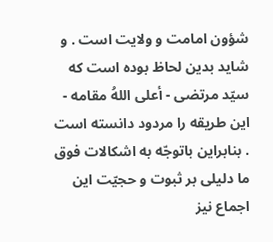شؤون امامت و ولايت است . و شايد بدين لحاظ بوده است كه سيّد مرتضى - أعلى اللهُ مقامه - اين طريقه را مردود دانسته است . بنابراين باتوجّه به اشكالات فوق ما دليلى بر ثبوت و حجيّت اين اجماع نيز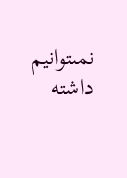نمىتوانيم داشته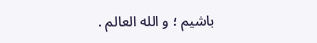باشيم ؛ و الله العالم .